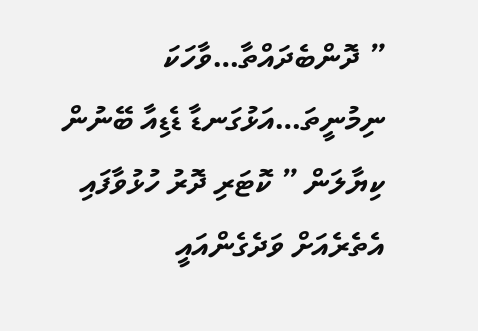” ދޮންބެދައްތާ…ވާހަކަ ނިމުނީތަ…އަޅުގަނޑާ ޑެޑިއާ ބޭނުން ކިޔާލަން ” ކޮޓަރި ދޮރު ހުޅުވާފައި އެތެރެއަށް ވަދެގެންއައީ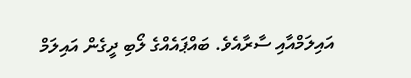އައިލަމްއާއި ސާރާއެވެ. ބައްޕައެއްގެ ލޯބި ދީގެން އައިލަމް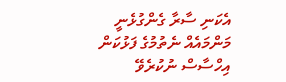އެކަނި ސާރާ ގެންގުޅެނީ މަންމައެއް ނެތުމުގެ ފަޅުކަން އިހްސާސް ނުކުރެވޭ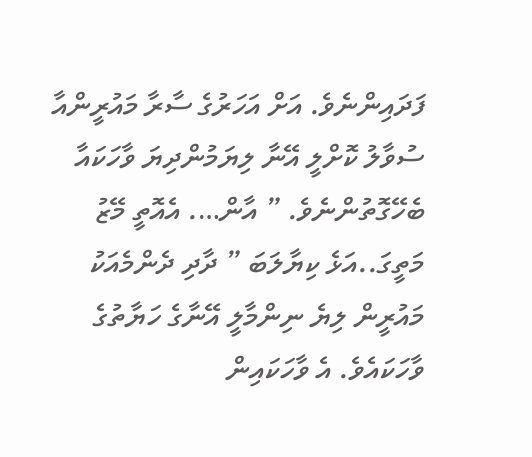ފަދައިންނެވެ. އަށް އަހަރުގެ ސާރާ މައުރީންއާ ސުވާލު ކޮށްލީ އޭނާ ލިޔަމުންދިޔަ ވާހަކައާ ބެހޭގޮތުންނެވެ. ” އާން…. އެއޮތީ މޭޒު މަތީގަ..އަޅެ ކިޔާލަބަ ” ދާދި ދެންމެއަކު މައުރީން ލިޔެ ނިންމާލީ އޭނާގެ ހަޔާތުގެ ވާހަކައެވެ. އެ ވާހަކައިން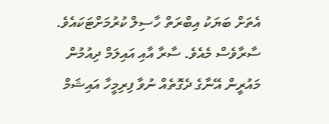އެތަށް ބަޔަކު އިބްރަތް ހާސިލް ކުރުމަށްޓަކައެވެ. ސާރާވެސް މެއެވެ. ސާރާ އާއި އައިލަމް ދިއުމުން މައުރީން އޭނާގެ ދެގޮތެއް ނުވާ ފިރިމީހާ އައިޝަމް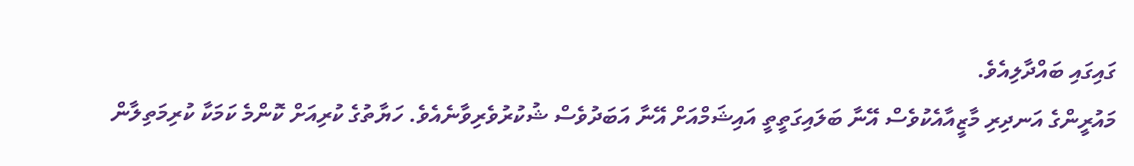ގައިގައި ބައްދާލިއެވެ.
މައުރީންގެ އަނދިރި މާޒީއާއެކުވެސް އޭނާ ބަލައިގަތީތީ އައިޝަމްއަށް އޭނާ އަބަދުވެސް ޝުކުރުވެރިވާނެއެވެ. ހަޔާތުގެ ކުރިއަށް ކޮންމެ ކަމަކާ ކުރިމަތިލާން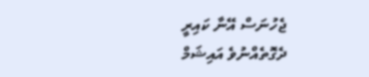ޖެހުނަސް އޭނާ ކައިރީ ދެގޮތެއްނުވެ އައިޝަމް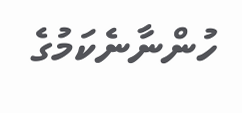ހުންނާނެކަމުގެ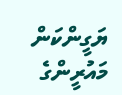ޔަގީންކަން މައުރީންގެ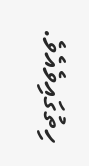ހިތުގައިވެއެވެ.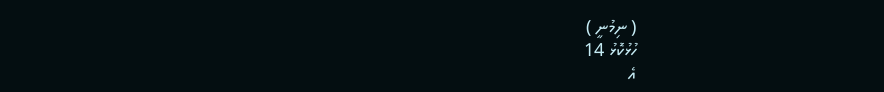( ނިމުނީ )
ހުޅުކޮޅު 14
އެ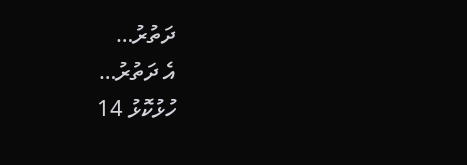ދަތުރު…
އެ ދަތުރު…
ހުޅުކޮޅު 14